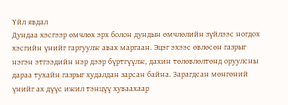Үйл явдал
Дундаа хэсгээр өмчлөх эрх болон дундын өмчлөлийн зүйлээс ногдох хэсгийн үнийг гаргуулж авах маргаан. Эцэг эхээс өвлөсөн газрыг нэгэн этгээдийн нэр дээр бүртгүүлж, дахин төлөвлөлтөнд оруулсны дараа тухайн газрыг худалдан зарсан байна. Зарагдсан мөнгөний үнийг ах дүүс ижил тэнцүү хуваахаар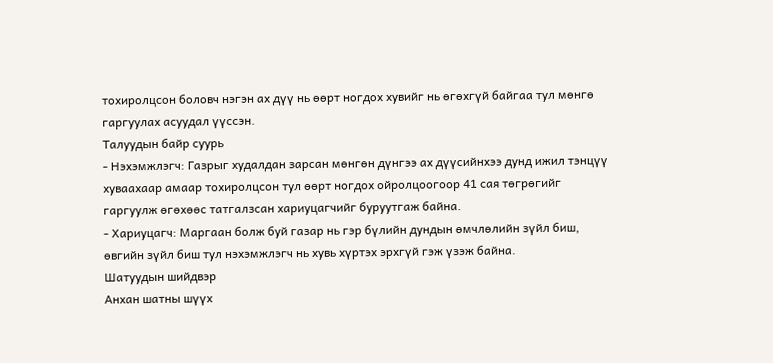тохиролцсон боловч нэгэн ах дүү нь өөрт ногдох хувийг нь өгөхгүй байгаа тул мөнгө гаргуулах асуудал үүссэн.
Талуудын байр суурь
- Нэхэмжлэгч: Газрыг худалдан зарсан мөнгөн дүнгээ ах дүүсийнхээ дунд ижил тэнцүү хуваахаар амаар тохиролцсон тул өөрт ногдох ойролцоогоор 41 сая төгрөгийг гаргуулж өгөхөөс татгалзсан хариуцагчийг буруутгаж байна.
- Хариуцагч: Маргаан болж буй газар нь гэр бүлийн дундын өмчлөлийн зүйл биш, өвгийн зүйл биш тул нэхэмжлэгч нь хувь хүртэх эрхгүй гэж үзэж байна.
Шатуудын шийдвэр
Анхан шатны шүүх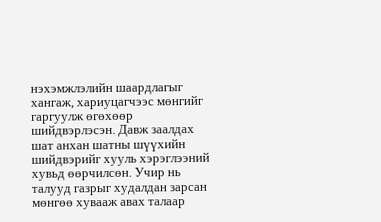нэхэмжлэлийн шаардлагыг хангаж, хариуцагчээс мөнгийг гаргуулж өгөхөөр шийдвэрлэсэн. Давж заалдах шат анхан шатны шүүхийн шийдвэрийг хууль хэрэглээний хувьд өөрчилсөн. Учир нь талууд газрыг худалдан зарсан мөнгөө хувааж авах талаар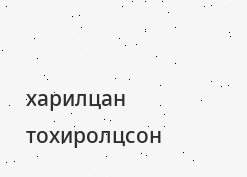харилцан тохиролцсон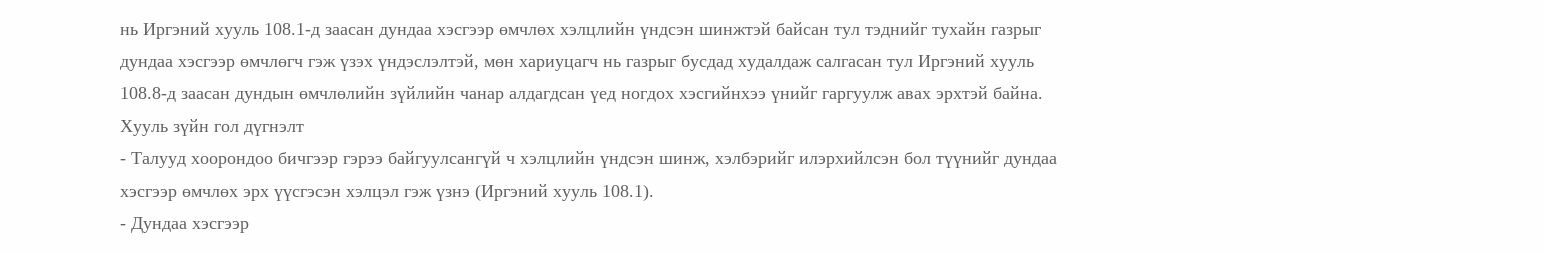нь Иргэний хууль 108.1-д заасан дундаа хэсгээр өмчлөх хэлцлийн үндсэн шинжтэй байсан тул тэднийг тухайн газрыг дундаа хэсгээр өмчлөгч гэж үзэх үндэслэлтэй, мөн хариуцагч нь газрыг бусдад худалдаж салгасан тул Иргэний хууль 108.8-д заасан дундын өмчлөлийн зүйлийн чанар алдагдсан үед ногдох хэсгийнхээ үнийг гаргуулж авах эрхтэй байна.
Хууль зүйн гол дүгнэлт
- Талууд хоорондоо бичгээр гэрээ байгуулсангүй ч хэлцлийн үндсэн шинж, хэлбэрийг илэрхийлсэн бол түүнийг дундаа хэсгээр өмчлөх эрх үүсгэсэн хэлцэл гэж үзнэ (Иргэний хууль 108.1).
- Дундаа хэсгээр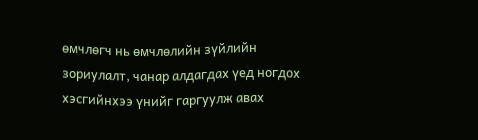өмчлөгч нь өмчлөлийн зүйлийн зориулалт, чанар алдагдах үед ногдох хэсгийнхээ үнийг гаргуулж авах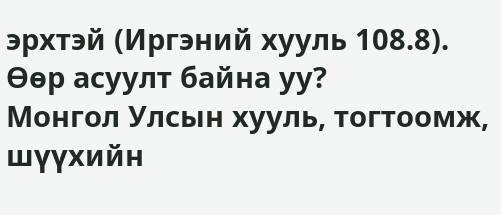эрхтэй (Иргэний хууль 108.8).
Өөр асуулт байна уу?
Монгол Улсын хууль, тогтоомж, шүүхийн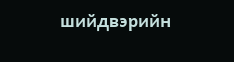шийдвэрийн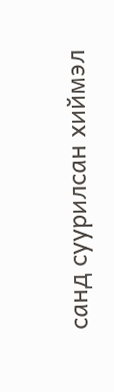санд суурилсан хиймэл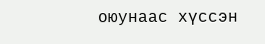оюунаас хүссэн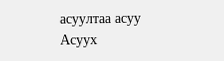асуултаа асуу
Асуух